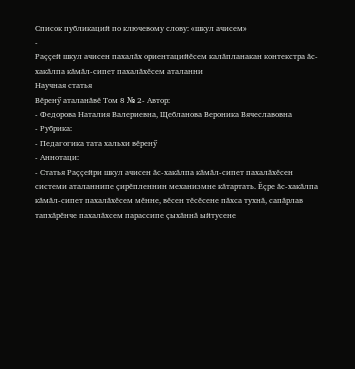Список публикаций по ключевому слову: «шкул ачисем»
-
Раççей шкул ачисен пахалăх ориентацийĕсем калăпланакан контекстра ăс-хакăлпа кăмăл-сипет пахалăхĕсем аталанни
Научная статья
Вĕренӳ аталанăвĕ Том 8 № 2- Автор:
- Федорова Наталия Валериевна, Щебланова Вероника Вячеславовна
- Рубрика:
- Педагогика тата хальхи вĕренӳ
- Аннотаци:
- Статья Раççейри шкул ачисен ăс-хакăлпа кăмăл-сипет пахалăхĕсен системи аталаннипе çирĕпленнин механизмне кăтартать. Ĕçре ăс-хакăлпа кăмăл-сипет пахалăхĕсем мĕнне, вĕсен тĕсĕсене пăхса тухнă, сапăрлав тапхăрĕнче пахалăхсем парассипе çыхăннă ыйтусене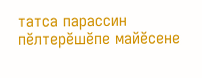татса парассин пĕлтерĕшĕпе майĕсене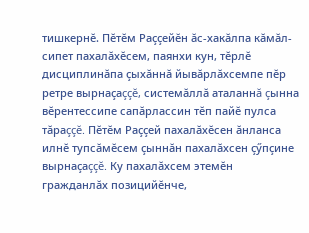тишкернĕ. Пĕтĕм Раççейĕн ăс-хакăлпа кăмăл-сипет пахалăхĕсем, паянхи кун, тĕрлĕ дисциплинăпа çыхăннă йывăрлăхсемпе пĕр ретре вырнаçаççĕ, системăллă аталаннă çынна вĕрентессипе сапăрлассин тĕп пайĕ пулса тăраççĕ. Пĕтĕм Раççей пахалăхĕсен ăнланса илнĕ тупсăмĕсем çыннăн пахалăхсен çӳпçине вырнаçаççĕ. Ку пахалăхсем этемĕн гражданлăх позицийĕнче,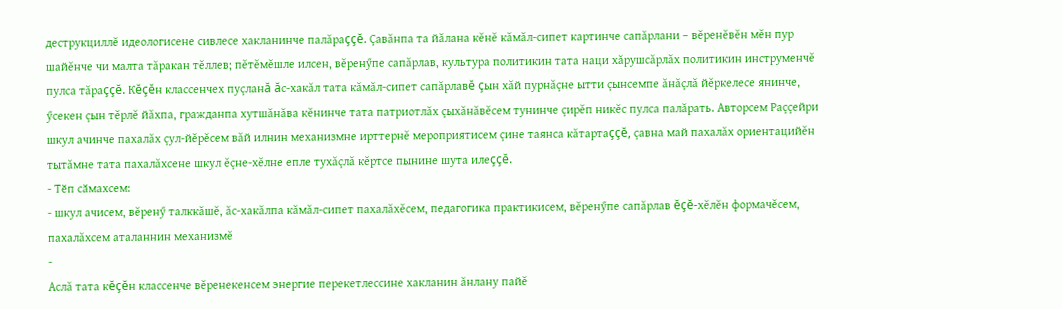деструкциллĕ идеологисене сивлесе хакланинче палăраççĕ. Çавăнпа та йăлана кĕнĕ кăмăл-сипет картинче сапăрлани – вĕренĕвĕн мĕн пур шайĕнче чи малта тăракан тĕллев; пĕтĕмĕшле илсен, вĕренӳпе сапăрлав, культура политикин тата наци хăрушсăрлăх политикин инструменчĕ пулса тăраççĕ. Кĕçĕн классенчех пуçланă ăс-хакăл тата кăмăл-сипет сапăрлавĕ çын хăй пурнăçне ытти çынсемпе ăнăçлă йĕркелесе янинче, ӳсекен çын тĕрлĕ йăхпа, гражданпа хутшăнăва кĕнинче тата патриотлăх çыхăнăвĕсем тунинче çирĕп никĕс пулса палăрать. Авторсем Раççейри шкул ачинче пахалăх çул-йĕрĕсем вăй илнин механизмне ирттернĕ мероприятисем çине таянса кăтартаççĕ, çавна май пахалăх ориентацийĕн тытăмне тата пахалăхсене шкул ĕçне-хĕлне епле тухăçлă кĕртсе пынине шута илеççĕ.
- Тӗп сӑмахсем:
- шкул ачисем, вĕренӳ талккăшĕ, ăс-хакăлпа кăмăл-сипет пахалăхĕсем, педагогика практикисем, вĕренӳпе сапăрлав ĕçĕ-хĕлĕн формачĕсем, пахалăхсем аталаннин механизмĕ
-
Аслă тата кĕçĕн классенче вĕренекенсем энергие перекетлессине хакланин ăнлану пайĕ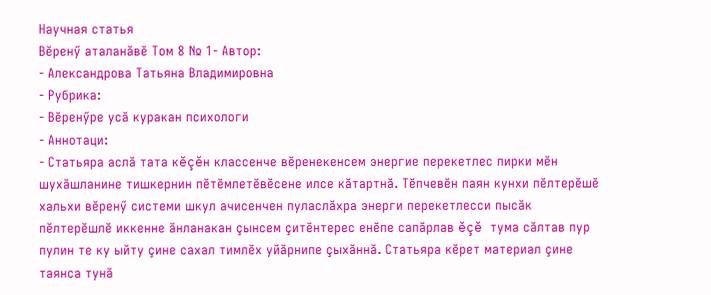Научная статья
Вĕренӳ аталанăвĕ Том 8 № 1- Автор:
- Александрова Татьяна Владимировна
- Рубрика:
- Вӗренӳре усă куракан психологи
- Аннотаци:
- Статьяра аслă тата кĕçĕн классенче вĕренекенсем энергие перекетлес пирки мĕн шухăшланине тишкернин пĕтĕмлетĕвĕсене илсе кăтартнă. Тĕпчевĕн паян кунхи пĕлтерĕшĕ хальхи вĕренӳ системи шкул ачисенчен пуласлăхра энерги перекетлесси пысăк пĕлтерĕшлĕ иккенне ăнланакан çынсем çитĕнтерес енĕпе сапăрлав ĕçĕ тума сăлтав пур пулин те ку ыйту çине сахал тимлĕх уйăрнипе çыхăннă. Статьяра кĕрет материал çине таянса тунă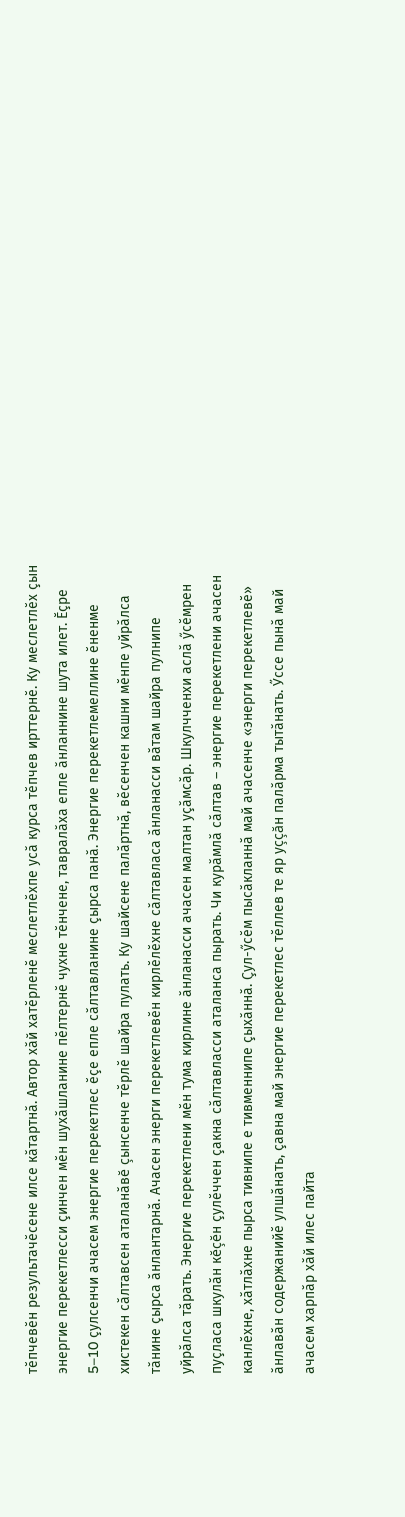тĕпчевĕн результачĕсене илсе кăтартнă. Автор хăй хатĕрленĕ меслетлĕхпе усă курса тĕпчев ирттернĕ. Ку меслетлĕх çын энергие перекетлесси çинчен мĕн шухăшланине пĕлтернĕ чухне тĕнчене, тавралăха епле ăнланнине шута илет. Ĕçре 5–10 çулсенчи ачасем энергие перекетлес ĕçе епле сăлтавланине çырса панă. Энергие перекетлемеллине ĕненме хистекен сăлтавсен аталанăвĕ çынсенче тĕрлĕ шайра пулать. Ку шайсене палăртнă, вĕсенчен кашни мĕнпе уйрăлса тăнине çырса ăнлантарнă. Ачасен энерги перекетлевĕн кирлĕлĕхне сăлтавласа ăнланасси вăтам шайра пулнипе уйрăлса тăрать. Энергие перекетлени мĕн тума кирлине ăнланасси ачасен малтан уçăмсăр. Шкулчченхи аслă ӳсĕмрен пуçласа шкулăн кĕçĕн çулĕччен çакна сăлтавласси аталанса пырать. Чи курăмлă сăлтав – энергие перекетлени ачасен канлĕхне, хăтлăхне пырса тивнипе е тивменнипе çыхăннă. Çул-ӳсĕм пысăкланнă май ачасенче «энерги перекетлевĕ» ăнлавăн содержанийĕ улшăнать, çавна май энергие перекетлес тĕллев те яр уççăн палăрма тытăнать. Ӳссе пынă май ачасем харпăр хăй илес пайта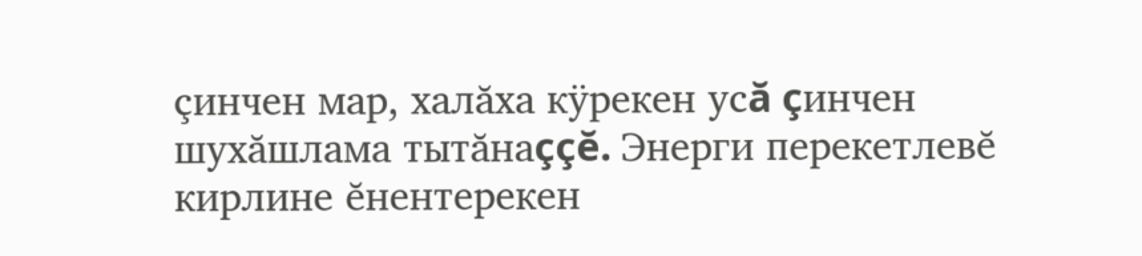çинчен мар, халăха кÿрекен усă çинчен шухăшлама тытăнаççĕ. Энерги перекетлевĕ кирлине ĕнентерекен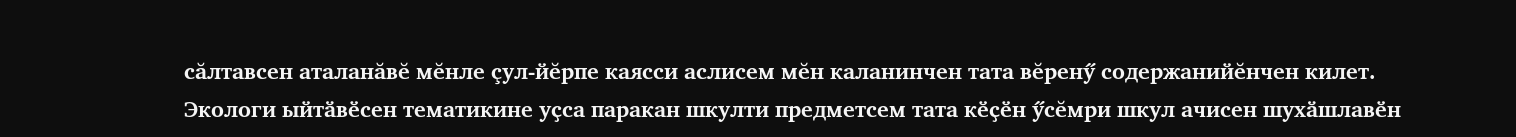сăлтавсен аталанăвĕ мĕнле çул-йĕрпе каясси аслисем мĕн каланинчен тата вĕренӳ содержанийĕнчен килет. Экологи ыйтӑвӗсен тематикине уҫса паракан шкулти предметсем тата кӗҫӗн ӳсĕмри шкул ачисен шухӑшлавӗн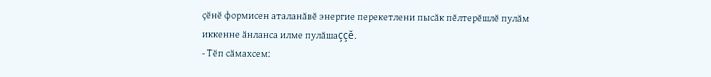ҫӗнӗ формисен аталанăвĕ энергие перекетлени пысăк пĕлтерĕшлĕ пулăм иккенне ӑнланса илме пулăшаççĕ.
- Тӗп сӑмахсем: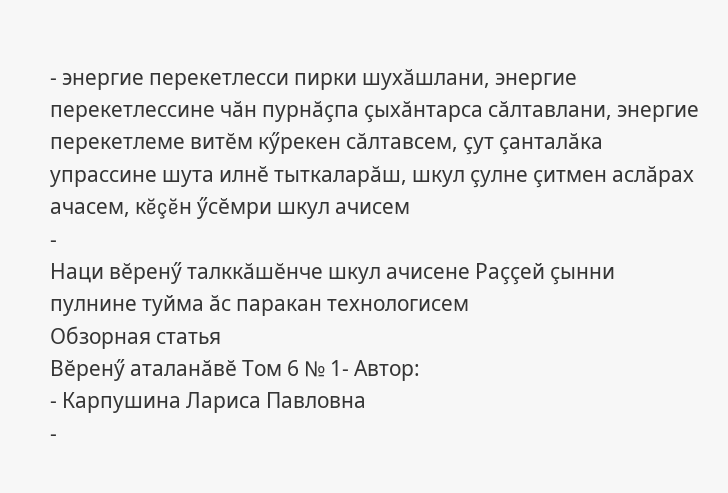- энергие перекетлесси пирки шухăшлани, энергие перекетлессине чăн пурнăçпа çыхăнтарса сăлтавлани, энергие перекетлеме витĕм кӳрекен сăлтавсем, çут çанталăка упрассине шута илнĕ тыткаларăш, шкул çулне çитмен аслăрах ачасем, кĕçĕн ӳсĕмри шкул ачисем
-
Наци вĕренӳ талккăшĕнче шкул ачисене Раççей çынни пулнине туйма ăс паракан технологисем
Обзорная статья
Вĕренӳ аталанăвĕ Том 6 № 1- Автор:
- Карпушина Лариса Павловна
-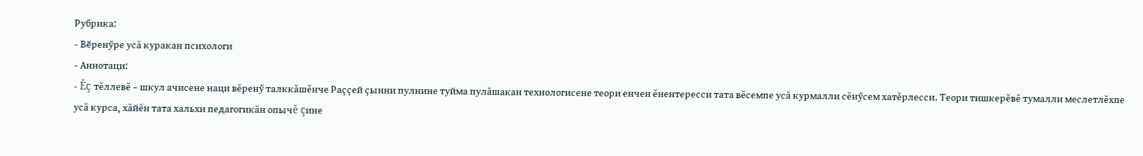Рубрика:
- Вӗренӳре усă куракан психологи
- Аннотаци:
- Ĕç тĕллевĕ – шкул ачисене наци вĕренӳ талккăшĕнче Раççей çынни пулнине туйма пулăшакан технологисене теори енчен ĕнентересси тата вĕсемпе усă курмалли сĕнӳсем хатĕрлесси. Теори тишкерĕвĕ тумалли меслетлĕхпе усă курса, хăйĕн тата хальхи педагогикăн опычĕ çине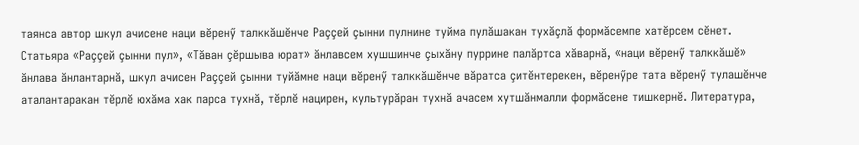таянса автор шкул ачисене наци вĕренӳ талккăшĕнче Раççей çынни пулнине туйма пулăшакан тухăçлă формăсемпе хатĕрсем сĕнет. Статьяра «Раççей çынни пул», «Тăван çĕршыва юрат» ăнлавсем хушшинче çыхăну пуррине палăртса хăварнă, «наци вĕренӳ талккăшĕ» ăнлава ăнлантарнă, шкул ачисен Раççей çынни туйăмне наци вĕренӳ талккăшĕнче вăратса çитĕнтерекен, вĕренӳре тата вĕренӳ тулашĕнче аталантаракан тĕрлĕ юхăма хак парса тухнă, тĕрлĕ нацирен, культурăран тухнă ачасем хутшăнмалли формăсене тишкернĕ. Литература,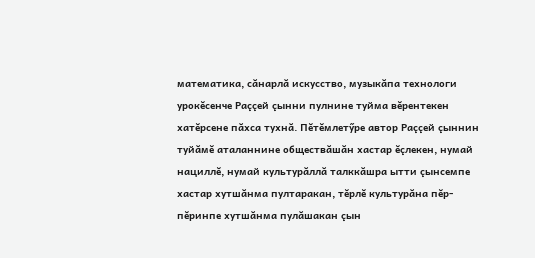математика, сăнарлă искусство, музыкăпа технологи урокĕсенче Раççей çынни пулнине туйма вĕрентекен хатĕрсене пăхса тухнă. Пĕтĕмлетӳре автор Раççей çыннин туйăмĕ аталаннине обществăшăн хастар ĕçлекен, нумай нациллĕ, нумай культурăллă талккăшра ытти çынсемпе хастар хутшăнма пултаракан, тĕрлĕ культурăна пĕр-пĕринпе хутшăнма пулăшакан çын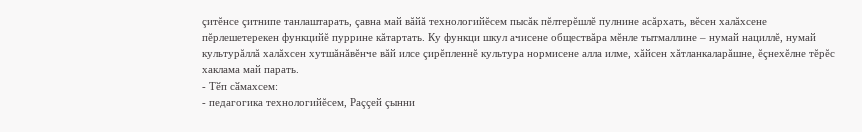çитĕнсе çитнипе танлаштарать, çавна май вăйă технологийĕсем пысăк пĕлтерĕшлĕ пулнине асăрхать, вĕсен халăхсене пĕрлешетерекен функцийĕ пуррине кăтартать. Ку функци шкул ачисене обществăра мĕнле тытмаллине ‒ нумай нациллĕ, нумай культурăллă халăхсен хутшăнăвĕнче вăй илсе çирĕпленнĕ культура нормисене алла илме, хăйсен хăтланкаларăшне, ĕçнехĕлне тĕрĕс хаклама май парать.
- Тӗп сӑмахсем:
- педагогика технологийĕсем, Раççей çынни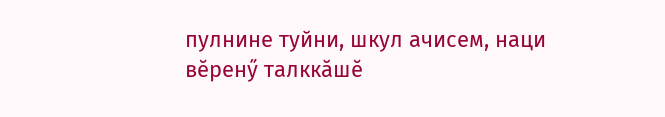пулнине туйни, шкул ачисем, наци вĕренӳ талккăшĕ